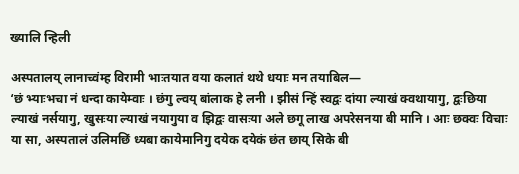ख्यालि न्हिली

अस्पतालय् लानाच्वंम्ह विरामी भाःतयात वया कलातं थथे धयाः मन तयाबिल—
‘छं भ्याःभचा नं धन्दा कायेम्वाः । छंगु ल्वय् बांलाक हे लनी । झीसं न्हिं स्वद्वः दांया ल्याखं क्वथायागु, द्वःछिया ल्याखं नर्सयागु, खुसःया ल्याखं नयागुया व झिद्वः वासःया अले छगू लाख अपरेसनया बी मानि । आः छक्वः विचाः या सा, अस्पतालं उलिमछिं ध्यबा कायेमानिगु दयेक दयेकं छंत छाय् सिके बी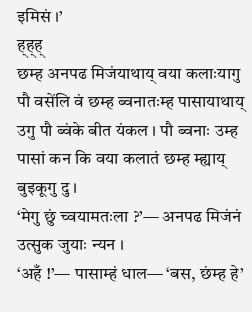इमिसं ।’
ह्ह्ह्
छम्ह अनपढ मिजंयाथाय् वया कलाःयागु पौ वसेंलि वं छम्ह ब्वनातःम्ह पासायाथाय् उगु पौ ब्वंके बीत यंकल । पौ ब्वनाः उम्ह पासां कन कि वया कलातं छम्ह म्ह्याय् बुइकूगु दु ।
‘मेगु छुं च्वयामतःला ?’— अनपढ मिजंनं उत्सुक जुयाः न्यन ।
‘अहँ !’— पासाम्हं धाल— ‘बस, छंम्ह हे’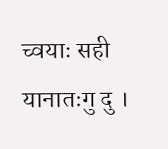च्वयाः सही यानातःगु दु ।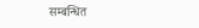सम्बन्धित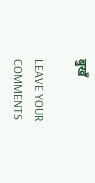बुखँ

LEAVE YOUR COMMENTS